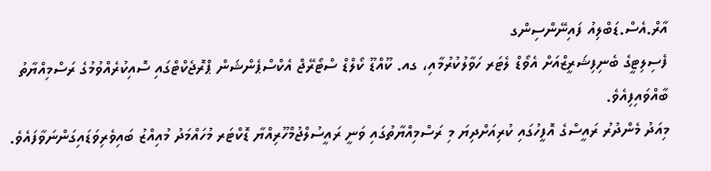އާރް.އެސް.ޑަބްލިއު ފައިނޭންސިންގ
ފެސިލިޓީގެ ބެނިފިޝަރީޒްއަށް އެވޯޑް ލެޓަރ ހަވާލުކުރުމާއި، ގއ. ކޫއްޑޫ ކޯލްޑް ސްޓޯރޭޖް އެކްސްޕެންޝަން ޕްރޮޖެކްޓްގައި ސޮއިކުރެއްވުމުގެ ރަސްމިއްޔާތު ބާއްވައިފިއެވެ.
މިއަދު މެންދުރު ރައީސްގެ އޮފީހުގައި ކުރިއަށްދިޔަ މި ރަސްމިއްޔާތުގައި ވަނީ ރައީސުލްޖުމްހޫރިއްޔާ ޑޮކްޓަރ މުހައްމަދު މުއިއްޒު ބައިވެރިވަޑައިގަންނަވާފައެވެ.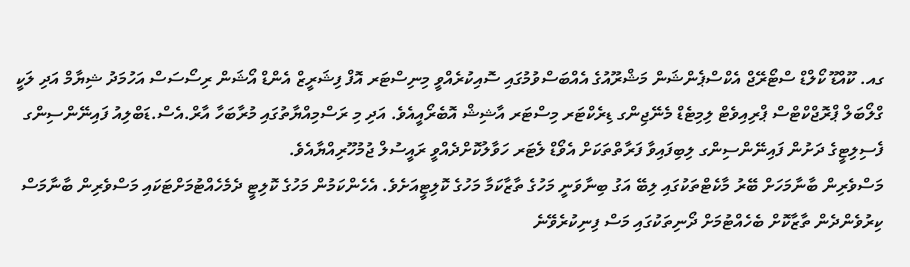ގއ. ކޫއްޑޫ ކޯލްޑް ސްޓޯރޭޖް އެކްސްޕެންޝަން މަޝްރޫއުގެ އެއްބަސްވުމުގައި ސޮއިކުރެއްވީ މިނިސްޓަރ އޮފް ފިޝަރީޒް އެންޑް އޯޝަން ރިސޯސަސް އަހުމަދު ޝިޔާމް އަދި ލަކީ ގްލޯބަލް ޕްރޮޖްކްޓްސް ޕްރިއިވެޓް ލިމިޓެޑް މެނޭޖިންގ ޑިރެކްޓަރ މިސްޓަރ އާޝިޝް އޮބެރޯއީއެވެ. އަދި މި ރަސްމިއްޔާތުގައި މުރާބަހާ އާރް.އެސް.ޑަބްލިއު ފައިނޭންސިންގ ފެސިލިޓީގެ ދަށުން ފައިނޭންސިންގ ލިބިފައިވާ ފަރާތްތަކަށް އެވޯޑް ލެޓަރ ހަވާލުކޮށްދެއްވީ ރައީސުލް ޖުމުހޫރިއްޔާއެވެ.
މަސްވެރިން ބާނާމަހަށް ބޭރު މާކެޓްތަކުގައި ލިބޭ އަގު ބިނާވަނީ މަހުގެ ތާޒާކަމާ މަހުގެ ކޮލިޓީއަށެވެ. އެހެންކަމުން މަހުގެ ކޮލިޓީ ދެމެހެއްޓުމަށްޓަކައި މަސްވެރިން ބާނާމަސް ކިރުވެންދެން ތާޒާކޮށް ބެހެއްޓުމަށް ދޯނިތަކުގައި މަސް ފިނިކުރެވޭނެ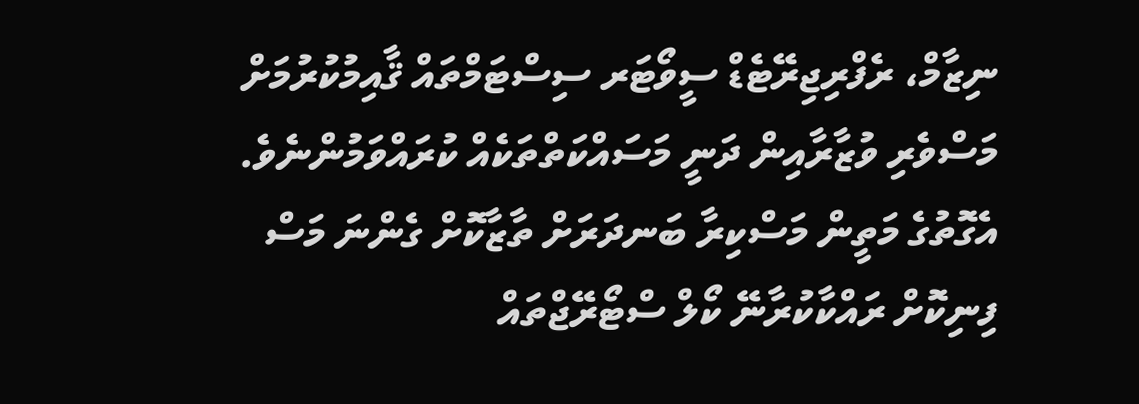ނިޒާމް، ރެފްރިޖިރޭޓެޑް ސީވޯޓަރ ސިސްޓަމްތައް ޤާއިމުކުރުމަށް މަސްވެރި ވުޒާރާއިން ދަނީ މަސައްކަތްތަކެއް ކުރައްވަމުންނެވެ. އެގޮތުގެ މަތީން މަސްކިރާ ބަނދަރަށް ތާޒާކޮށް ގެންނަ މަސް ފިނިކޮށް ރައްކާކުރާނޭ ކޯލް ސްޓޯރޭޖްތައް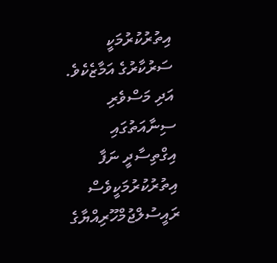އިތުރުކުރުމަކީ ސަރުކާރުގެ އަމާޒެކެވެ. އަދި މަސްވެރި ސިނާއަތުގައި އިގްތިސާދީ ނަފާ އިތުރުކުރުމަކީވެސް ރައީސުލްޖުމްހޫރިއްޔާގެ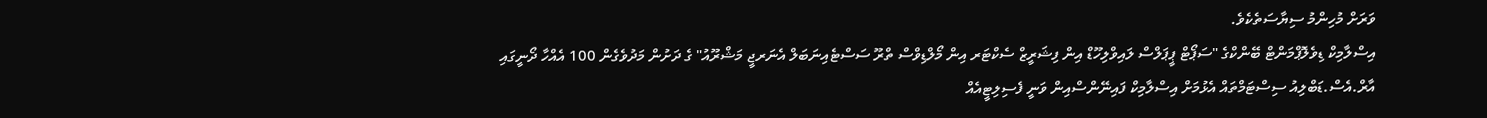ވަރަށް މުހިންމު ސިޔާސަތެކެވެ.
އިސްލާމިކް ޑިވެލޮޕްމަންޓް ބޭންކްގެ "ސަޕޯޓް ޕީޕަލްސް ލައިވްލިހޫޑް އިން ފިޝަރީޒް ސެކްޓަރ އިން މޯލްޑިވްސް ތްރޫ ސަސްޓެއިނަބަލް އެނަރޖީ މަޝްރޫއު" ގެ ދަށުން މަދުވެގެން 100 އެއްހާ ދޯނީގައި އާރް.އެސް.ޑަބްލިއު ސިސްޓަމްތައް އެޅުމަށް އިސްލާމިކް ފައިނޭންސްއިން ވަނީ ފެސިލިޓީއެއް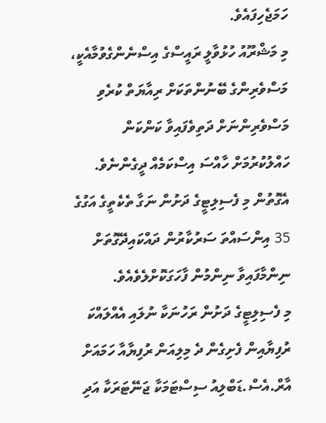ހަމަޖެހިފައެވެ.
މި މަޝްރޫއު ހުޅުވާލީ ރައީސްގެ އިސްނެންގެވުމާއެކީ، މަސްވެރިންގެ ބޭނުންތަކަށް ރިއާޔަތް ކުރެވި މަސްވެރިންނަށް ދަތިވެފައިވާ ކަންކަން ހައްލުކުރުމަށް ހާއްސަ އިސްކަމެއް ދީގެންނެވެ. އެގޮތުން މި ފެސިލިޓީގެ ދަށުން ނަގާ ތެކެތީގެ އަގުގެ 35 އިންސައްތަ ސަރުކާރުން ދައްކައިދޭގޮތަށް ނިންމާފައިވާ ނިންމުން ފާހަގަކޮށްލެވެއެވެ.
މި ފެސިލިޓީގެ ދަށުން ރަހުނަކާ ނުލައި އެއްލައްކަ ރުފިޔާއިން ފެށިގެން ދެ މިލިއަން ރުފިޔާއާ ހަމައަށް އާރް.އެސް.ޑަބްލިއު ސިސްޓަމަކާ ޖަނޭޓަރަކާ އަދި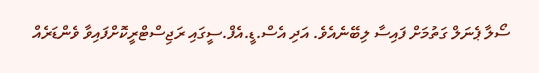ސޯލާ ޕެނަލް ގަތުމަށް ފައިސާ ލިބޭނެއެވެ. އަދި އެސް.ޑީ.އެފް.ސީގައި ރަޖިސްޓްރީކޮށްފައިވާ ވެންޑަރެއް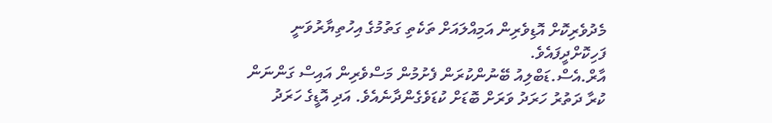މެދުވެރިކޮށް އޮޑިވެރިން އަމިއްލައަށް ތަކެތި ގަތުމުގެ އިހުތިޔާރުވަނީ ފަހިކޮށްދީފައެވެ.
އާރް.އެސް.ޑަބްލިއު ބޭނުންކުރަން ފެށުމުން މަސްވެރިން އައިސް ގަންނަން ކުރާ ދަތުރު ހަރަދު ވަރަށް ބޮޑަށް ކުޑަވެގެންދާނެއެވެ. އަދި އޮޑީގެ ހަރަދު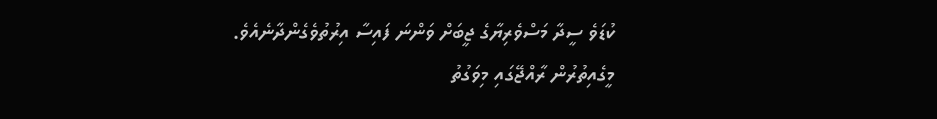ކުޑަވެ ސީދާ މަސްވެރިޔާގެ ޖީބަށް ވަންނަ ފައިސާ އިރުތުވެގެންދާނެއެވެ.
މީގެއިތުރުން ރާއްޖޭގައި މިވަގުތު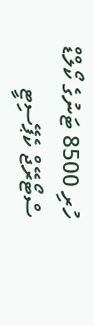ހުރި 8500 ޓަނުގެ ކޯލްޑް ސްޓޯރޭޖް ކެޕޭސިޓީ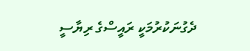ދެގުނަކުރުމަކީ ރައީސްގެ ރިޔާސީ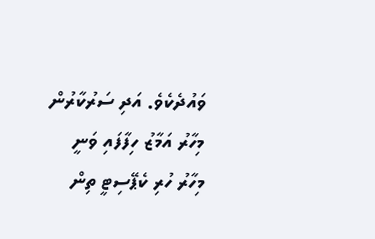ވައުދެކެވެ. އަދި ސަރުކާރުން މިހާރު އަމާޒު ހިފާފައި ވަނީ މިހާރު ހުރި ކެޕޭސިޓީ ތިން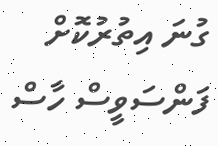ގުނަ އިތުރުކޮށް ފަންސަވީސް ހާސް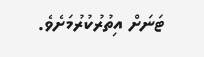ޓަނަށް އިތުރުކުރުމަށެވެ.